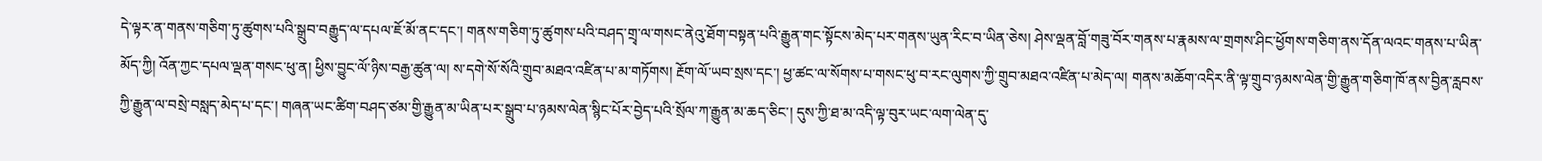དེ་ལྟར་ན་གནས་གཅིག་ཏུ་ཚུགས་པའི་སྒྲུབ་བརྒྱུད་ལ་དཔལ་ཇོ་མོ་ནང་དང་། གནས་གཅིག་ཏུ་ཚུགས་པའི་བཤད་གྲྭ་ལ་གསང་ནེའུ་ཐོག་བསྟན་པའི་རྒྱུན་གང་སྟོངས་མེད་པར་གནས་ཡུན་རིང་བ་ཡིན་ཅེས། ཤེས་ལྡན་བློ་གཟུ་བོར་གནས་པ་རྣམས་ལ་གྲགས་ཤིང་ཕྱོགས་གཅིག་ནས་དོན་ལའང་གནས་པ་ཡིན་མོད་ཀྱི། འོན་ཀྱང་དཔལ་ལྡན་གསང་ཕུ་ན། ཕྱིས་བྱུང་ལོ་ཉིས་བརྒྱ་ཚུན་ལ། ས་དགེ་སོ་སོའི་གྲུབ་མཐའ་འཛིན་པ་མ་གཏོགས། རྔོག་ལོ་ཡབ་སྲས་དང་། ཕྱ་ཚང་ལ་སོགས་པ་གསང་ཕུ་བ་རང་ལུགས་ཀྱི་གྲུབ་མཐའ་འཛིན་པ་མེད་ལ། གནས་མཆོག་འདིར་ནི་ལྟ་གྲུབ་ཉམས་ལེན་གྱི་རྒྱུན་གཅིག་ཁོ་ནས་བྱིན་རླབས་ཀྱི་རྒྱུན་ལ་བསྲེ་བསླད་མེད་པ་དང་། གཞན་ཡང་ཚིག་བཤད་ཙམ་གྱི་རྒྱུན་མ་ཡིན་པར་སྒྲུབ་པ་ཉམས་ལེན་སྙིང་པོར་བྱེད་པའི་སྲོལ་ཀ་རྒྱུན་མ་ཆད་ཅིང་། དུས་ཀྱི་ཐ་མ་འདི་ལྟ་བུར་ཡང་ལག་ལེན་དུ་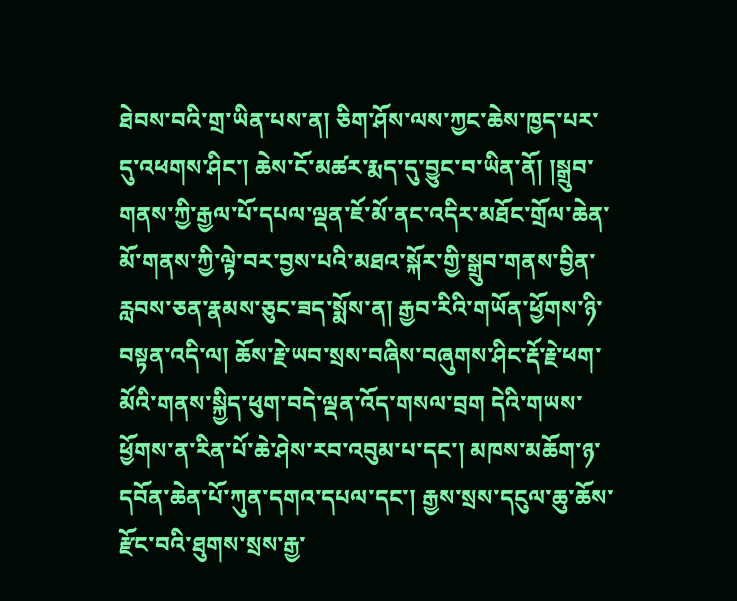ཐེབས་བའི་གྲ་ཡིན་པས་ན། ཅིག་ཤོས་ལས་ཀྱང་ཆེས་ཁྱད་པར་དུ་འཕགས་ཤིང་། ཆེས་ངོ་མཚར་རྨད་དུ་བྱུང་བ་ཡིན་ནོ། །སྒྲུབ་གནས་ཀྱི་རྒྱལ་པོ་དཔལ་ལྡན་ཇོ་མོ་ནང་འདིར་མཐོང་གྲོལ་ཆེན་མོ་གནས་ཀྱི་ལྟེ་བར་བྱས་པའི་མཐའ་སྐོར་གྱི་སྒྲུབ་གནས་བྱིན་རླབས་ཅན་རྣམས་ཅུང་ཟད་སྨོས་ན། རྒྱབ་རིའི་གཡོན་ཕྱོགས་ཉི་བསྟན་འདི་ལ། ཆོས་རྗེ་ཡབ་སྲས་བཞིས་བཞུགས་ཤིང་རྡོ་རྗེ་ཕག་མོའི་གནས་སྐྱིད་ཕུག་བདེ་ལྡན་འོད་གསལ་བྲག དེའི་གཡས་ཕྱོགས་ན་རིན་པོ་ཆེ་ཤེས་རབ་འབུམ་པ་དང་། མཁས་མཆོག་ཉ་དབོན་ཆེན་པོ་ཀུན་དགའ་དཔལ་དང་། རྒྱས་སྲས་དངུལ་ཆུ་ཆོས་རྫོང་བའི་ཐུགས་སྲས་རྒྱ་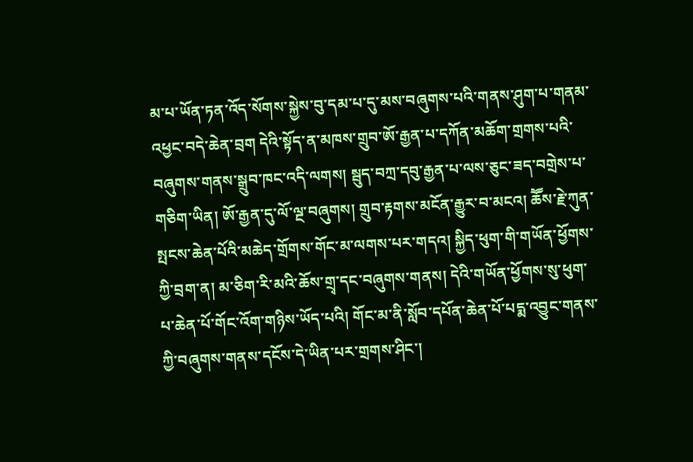མ་པ་ཡོན་ཏན་འོད་སོགས་སྐྱེས་བུ་དམ་པ་དུ་མས་བཞུགས་པའི་གནས་ཤུག་པ་གནམ་འཕྱང་བདེ་ཆེན་བྲག དེའི་སྟོད་ན་མཁས་གྲུབ་ཨོ་རྒྱན་པ་དཀོན་མཆོག་གྲགས་པའི་བཞུགས་གནས་སྒྲུབ་ཁང་འདི་ལགས། སྦུད་བཀྲ་དབུ་རྒྱན་པ་ལས་ཅུང་ཟད་བགྲེས་པ་གཅིག་ཡིན། ཨོ་རྒྱན་དུ་ལོ་ལྔ་བཞུགས། གྲུབ་རྟགས་མངོན་རྒྱུར་བ་མངའ། ཆཽས་རྗེ་ཀུན་སྤངས་ཆེན་པོའི་མཆེད་གྲོགས་གོང་མ་ལགས་པར་གདའ། སྐྱིད་ཕུག་གི་གཡོན་ཕྱོགས་ཀྱི་བྲག་ན། མ་ཅིག་རི་མའི་ཆོས་གྲྭ་དང་བཞུགས་གནས། དེའི་གཡོན་ཕྱོགས་སུ་ཕུག་པ་ཆེན་པོ་གོང་འོག་གཉིས་ཡོད་པའི། གོང་མ་ནི་སློབ་དཔོན་ཆེན་པོ་པདྨ་འབྱུང་གནས་ཀྱི་བཞུགས་གནས་དངོས་དེ་ཡིན་པར་གྲགས་ཤིང་།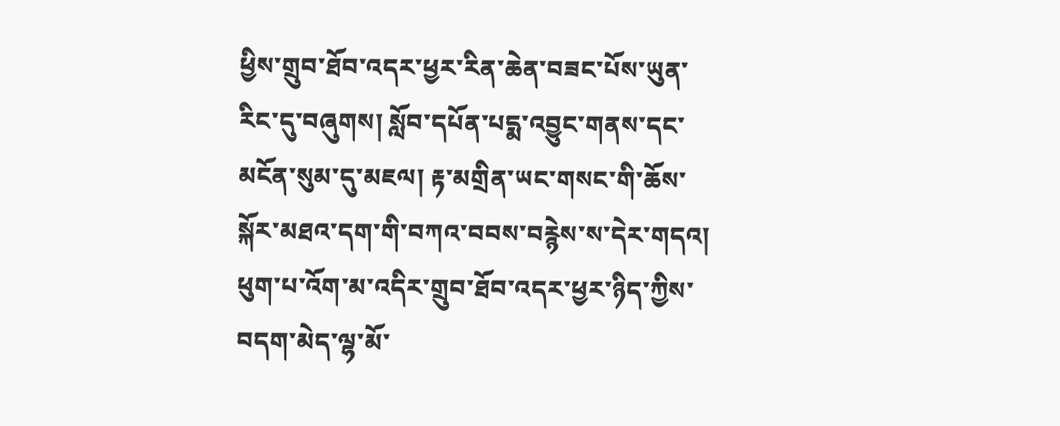ཕྱིས་གྲུབ་ཐོབ་འདར་ཕྱར་རིན་ཆེན་བཟང་པོས་ཡུན་རིང་དུ་བཞུགས། སློབ་དཔོན་པདྨ་འབྱུང་གནས་དང་མངོན་སུམ་དུ་མཇལ། རྟ་མགྲིན་ཡང་གསང་གི་ཆོས་སྐོར་མཐའ་དག་གི་བཀའ་བབས་བརྙེས་ས་དེར་གདའ། ཕུག་པ་འོག་མ་འདིར་གྲུབ་ཐོབ་འདར་ཕྱར་ཉིད་ཀྱིས་བདག་མེད་ལྷ་མོ་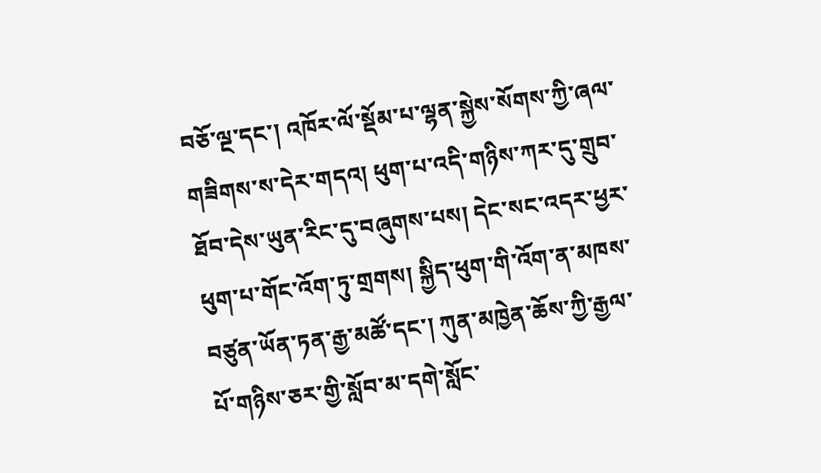བཅོ་ལྔ་དང་། འཁོར་ལོ་སྡོམ་པ་ལྷན་སྐྱེས་སོགས་ཀྱི་ཞལ་གཟིགས་ས་དེར་གདའ། ཕུག་པ་འདི་གཉིས་ཀར་དུ་གྲུབ་ཐོབ་དེས་ཡུན་རིང་དུ་བཞུགས་པས། དེང་སང་འདར་ཕྱར་ཕུག་པ་གོང་འོག་ཏུ་གྲགས། སྐྱིད་ཕུག་གི་འོག་ན་མཁས་བཙུན་ཡོན་ཏན་རྒྱ་མཚོ་དང་། ཀུན་མཁྱེན་ཆོས་ཀྱི་རྒྱལ་པོ་གཉིས་ཅར་གྱི་སློབ་མ་དགེ་སློང་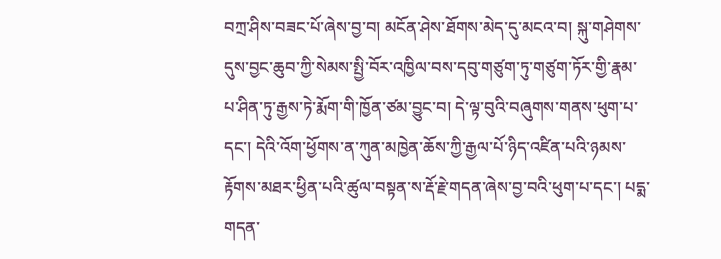བཀྲ་ཤིས་བཟང་པོ་ཞེས་བྱ་བ། མངོན་ཤེས་ཐོགས་མེད་དུ་མངའ་བ། སྐུ་གཤེགས་དུས་བྱང་ཆུབ་ཀྱི་སེམས་སྤྱི་བོར་འཁྱིལ་བས་དབུ་གཙུག་ཏུ་གཙུག་ཏོར་གྱི་རྣམ་པ་ཤིན་ཏུ་རྒྱས་ཏེ་རྨོག་གི་ཁྱོན་ཙམ་བྱུང་བ། དེ་ལྟ་བུའི་བཞུགས་གནས་ཕུག་པ་དང་། དེའི་འོག་ཕྱོགས་ན་ཀུན་མཁྱེན་ཆོས་ཀྱི་རྒྱལ་པོ་ཉིད་འཛིན་པའི་ཉམས་རྟོགས་མཐར་ཕྱིན་པའི་ཚུལ་བསྟན་ས་རྡོ་རྗེ་གདན་ཞེས་བྱ་བའི་ཕུག་པ་དང་། པདྨ་གདན་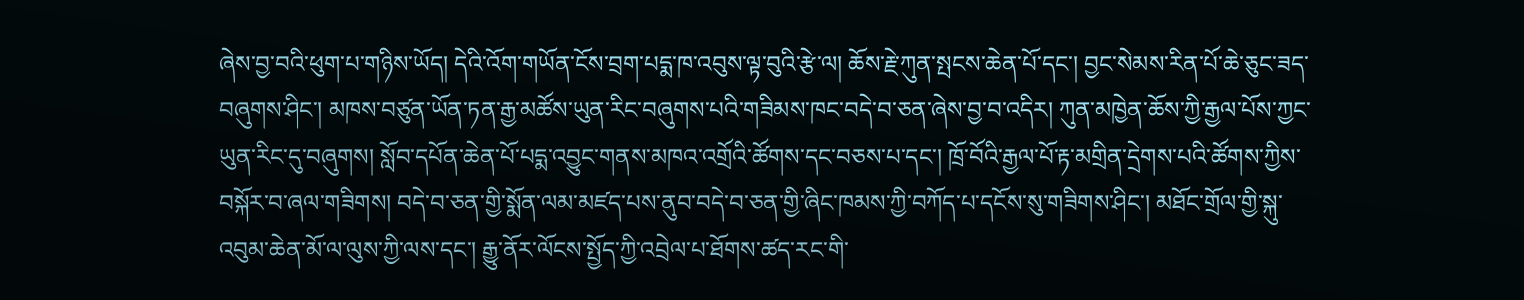ཞེས་བྱ་བའི་ཕུག་པ་གཉིས་ཡོད། དེའི་འོག་གཡོན་ངོས་བྲག་པདྨ་ཁ་འབུས་ལྟ་བུའི་རྩེ་ལ། ཆོས་རྗེ་ཀུན་སྤངས་ཆེན་པོ་དང་། བྱང་སེམས་རིན་པོ་ཆེ་ཅུང་ཟད་བཞུགས་ཤིང་། མཁས་བཙུན་ཡོན་ཏན་རྒྱ་མཚོས་ཡུན་རིང་བཞུགས་པའི་གཟིམས་ཁང་བདེ་བ་ཅན་ཞེས་བྱ་བ་འདིར། ཀུན་མཁྱེན་ཆོས་ཀྱི་རྒྱལ་པོས་ཀྱང་ཡུན་རིང་དུ་བཞུགས། སློབ་དཔོན་ཆེན་པོ་པདྨ་འབྱུང་གནས་མཁའ་འགྲོའི་ཚོགས་དང་བཅས་པ་དང་། ཁྲོ་བོའི་རྒྱལ་པོ་རྟ་མགྲིན་དྲེགས་པའི་ཚོགས་ཀྱིས་བསྐོར་བ་ཞལ་གཟིགས། བདེ་བ་ཅན་གྱི་སྨོན་ལམ་མཛད་པས་ནུབ་བདེ་བ་ཅན་གྱི་ཞིང་ཁམས་ཀྱི་བཀོད་པ་དངོས་སུ་གཟིགས་ཤིང་། མཐོང་གྲོལ་གྱི་སྐུ་འབུམ་ཆེན་མོ་ལ་ལུས་ཀྱི་ལས་དང་། རྒྱུ་ནོར་ལོངས་སྤྱོད་ཀྱི་འབྲེལ་པ་ཐོགས་ཚད་རང་གི་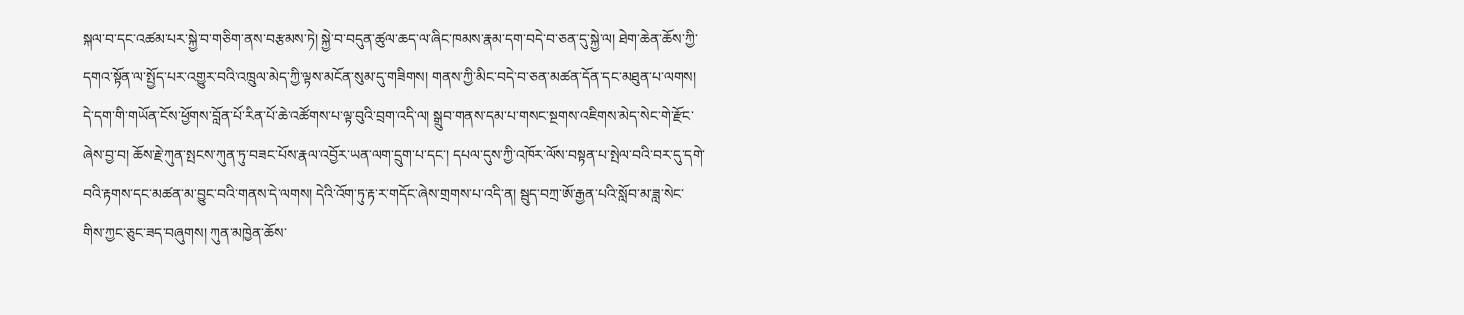སྐལ་བ་དང་འཚམ་པར་སྐྱེ་བ་གཅིག་ནས་བརྩམས་ཏེ། སྐྱེ་བ་བདུན་ཚུལ་ཆད་ལ་ཞིང་ཁམས་རྣམ་དག་བདེ་བ་ཅན་དུ་སྐྱེ་ལ། ཐེག་ཆེན་ཆོས་ཀྱི་དགའ་སྟོན་ལ་སྤྱོད་པར་འགྱུར་བའི་འཁྲུལ་མེད་ཀྱི་ལྟས་མངོན་སུམ་དུ་གཟིགས། གནས་ཀྱི་མིང་བདེ་བ་ཅན་མཚན་དོན་དང་མཐུན་པ་ལགས། དེ་དག་གི་གཡོན་ངོས་ཕྱོགས་བློན་པོ་རིན་པོ་ཆེ་འཚོགས་པ་ལྟ་བུའི་བྲག་འདི་ལ། སྒྲུབ་གནས་དམ་པ་གསང་སྔགས་འཇིགས་མེད་སེང་གེ་རྫོང་ཞེས་བྱ་བ། ཆོས་རྗེ་ཀུན་སྤངས་ཀུན་ཏུ་བཟང་པོས་རྣལ་འབྱོར་ཡན་ལག་དྲུག་པ་དང་། དཔལ་དུས་ཀྱི་འཁོར་ལོས་བསྟན་པ་སྤེལ་བའི་བར་དུ་དགེ་བའི་རྟགས་དང་མཚན་མ་བྱུང་བའི་གནས་དེ་ལགས། དེའི་འོག་ཏུ་རྟ་ར་གདོང་ཞེས་གྲགས་པ་འདི་ན། སྦུད་བཀྲ་ཨོ་རྒྱན་པའི་སློབ་མ་ཟླ་སེང་གིས་ཀྱང་ཅུང་ཟད་བཞུགས། ཀུན་མཁྱེན་ཆོས་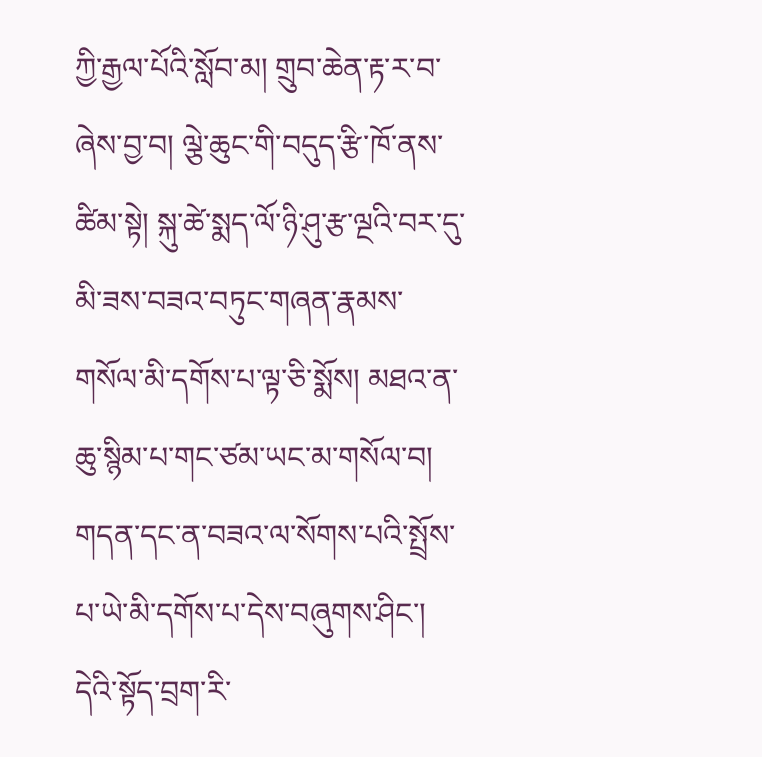ཀྱི་རྒྱལ་པོའི་སློབ་མ། གྲུབ་ཆེན་རྟ་ར་བ་ཞེས་བྱ་བ། ལྕེ་ཆུང་གི་བདུད་རྩི་ཁོ་ནས་ཚིམ་སྟེ། སྐུ་ཚེ་སྨད་ལོ་ཉི་ཤུ་རྩ་ལྔའི་བར་དུ་མི་ཟས་བཟའ་བཏུང་གཞན་རྣམས་གསོལ་མི་དགོས་པ་ལྟ་ཅི་སྨོས། མཐའ་ན་ཆུ་སྙིམ་པ་གང་ཙམ་ཡང་མ་གསོལ་བ། གདན་དང་ན་བཟའ་ལ་སོགས་པའི་སྤྲོས་པ་ཡེ་མི་དགོས་པ་དེས་བཞུགས་ཤིང་། དེའི་སྟོད་བྲག་རི་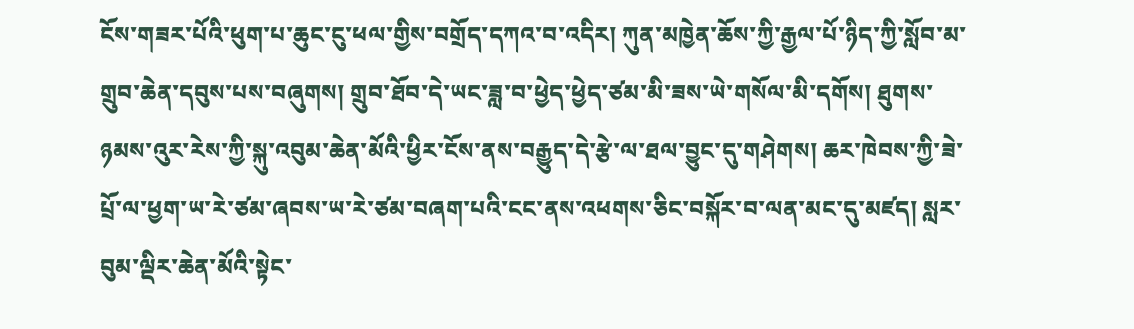ངོས་གཟར་པོའི་ཕུག་པ་ཆུང་ངུ་ཕལ་གྱིས་བགྲོད་དཀའ་བ་འདིར། ཀུན་མཁྱེན་ཆོས་ཀྱི་རྒྱལ་པོ་ཉིད་ཀྱི་སློབ་མ་གྲུབ་ཆེན་དབུས་པས་བཞུགས། གྲུབ་ཐོབ་དེ་ཡང་ཟླ་བ་ཕྱེད་ཕྱེད་ཙམ་མི་ཟས་ཡེ་གསོལ་མི་དགོས། ཐུགས་ཉམས་འུར་རེས་ཀྱི་སྐུ་འབུམ་ཆེན་མོའི་ཕྱིར་ངོས་ནས་བརྒྱུད་དེ་རྩེ་ལ་ཐལ་བྱུང་དུ་གཤེགས། ཆར་ཁེབས་ཀྱི་ཟེ་པྲོ་ལ་ཕྱག་ཡ་རེ་ཙམ་ཞབས་ཡ་རེ་ཙམ་བཞག་པའི་ངང་ནས་འཕགས་ཅིང་བསྐོར་བ་ལན་མང་དུ་མཛད། སླར་བུམ་ལྡིར་ཆེན་མོའི་སྟེང་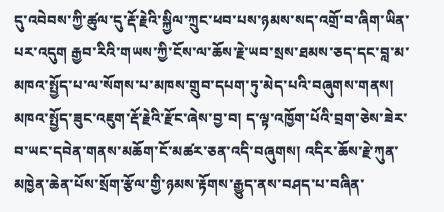དུ་འབེབས་ཀྱི་ཚུལ་དུ་རྡོ་རྗེའི་སྐྱིལ་ཀྲུང་ཕབ་པས་ཉམས་སད་འགྲོ་བ་ཞིག་ཡིན་པར་འདུག རྒྱབ་རིའི་གཡས་ཀྱི་ངོས་ལ་ཆོས་རྗེ་ཡབ་སྲས་ཐམས་ཅད་དང་བླ་མ་མཁའ་སྤྱོད་པ་ལ་སོགས་པ་མཁས་གྲུབ་དཔག་ཏུ་མེད་པའི་བཞུགས་གནས། མཁའ་སྤྱོད་ཟུང་འཇུག་རྡོ་རྗེའི་རྫོང་ཞེས་བྱ་བ། ད་ལྟ་འཁྱོག་པོའི་བྲག་ཅེས་ཟེར་བ་ཡང་དབེན་གནས་མཆོག་ངོ་མཚར་ཅན་འདི་བཞུགས། འདིར་ཆོས་རྗེ་ཀུན་མཁྱེན་ཆེན་པོས་སྲོག་རྩོལ་གྱི་ཉམས་རྟོགས་རྒྱུད་ནས་བཤད་པ་བཞིན་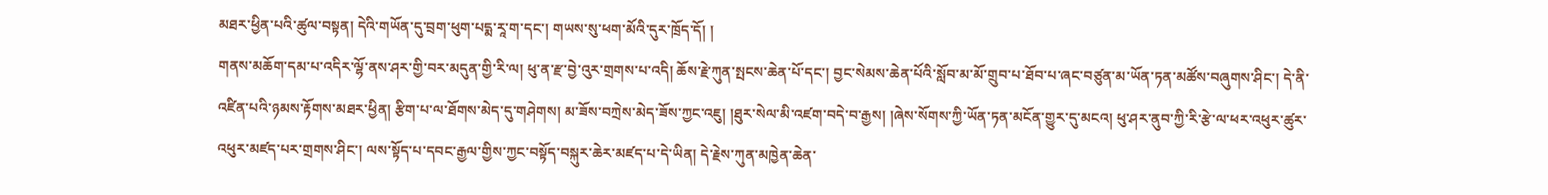མཐར་ཕྱིན་པའི་ཚུལ་བསྟན། དེའི་གཡོན་དུ་བྲག་ཕུག་པདྨ་རཱ་ག་དང་། གཡས་སུ་ཕག་མོའི་དུར་ཁྲོད་དོ། །
གནས་མཆོག་དམ་པ་འདིར་ལྷོ་ནས་ཤར་གྱི་བར་མདུན་གྱི་རི་ལ། ཕུ་ན་རྫ་བྱེ་འུར་གྲགས་པ་འདི། ཆོས་རྗེ་ཀུན་སྤངས་ཆེན་པོ་དང་། བྱང་སེམས་ཆེན་པོའི་སློབ་མ་མོ་གྲུབ་པ་ཐོབ་པ་ཞང་བཙུན་མ་ཡོན་ཏན་མཚོས་བཞུགས་ཤིང་། དེ་ནི་འཛིན་པའི་ཉམས་རྟོགས་མཐར་ཕྱིན། རྩིག་པ་ལ་ཐོགས་མེད་དུ་གཤེགས། མ་ཟོས་བཀྲེས་མེད་ཟོས་ཀྱང་འཇུ། །ཐུར་སེལ་མི་འཛག་བདེ་བ་རྒྱས། །ཞེས་སོགས་ཀྱི་ཡོན་ཏན་མངོན་གྱུར་དུ་མངའ། ཕུ་ཤར་ནུབ་ཀྱི་རི་རྩེ་ལ་ཕར་འཕུར་ཚུར་འཕུར་མཛད་པར་གྲགས་ཤིང་། ལས་སྟོད་པ་དབང་རྒྱལ་གྱིས་ཀྱང་བསྟོད་བསྐུར་ཆེར་མཛད་པ་དེ་ཡིན། དེ་རྗེས་ཀུན་མཁྱེན་ཆེན་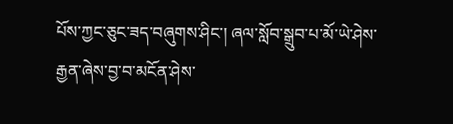པོས་ཀྱང་ཅུང་ཟད་བཞུགས་ཤིང་། ཞལ་སློབ་སྒྲུབ་པ་མོ་ཡེ་ཤེས་རྒྱན་ཞེས་བྱ་བ་མངོན་ཤེས་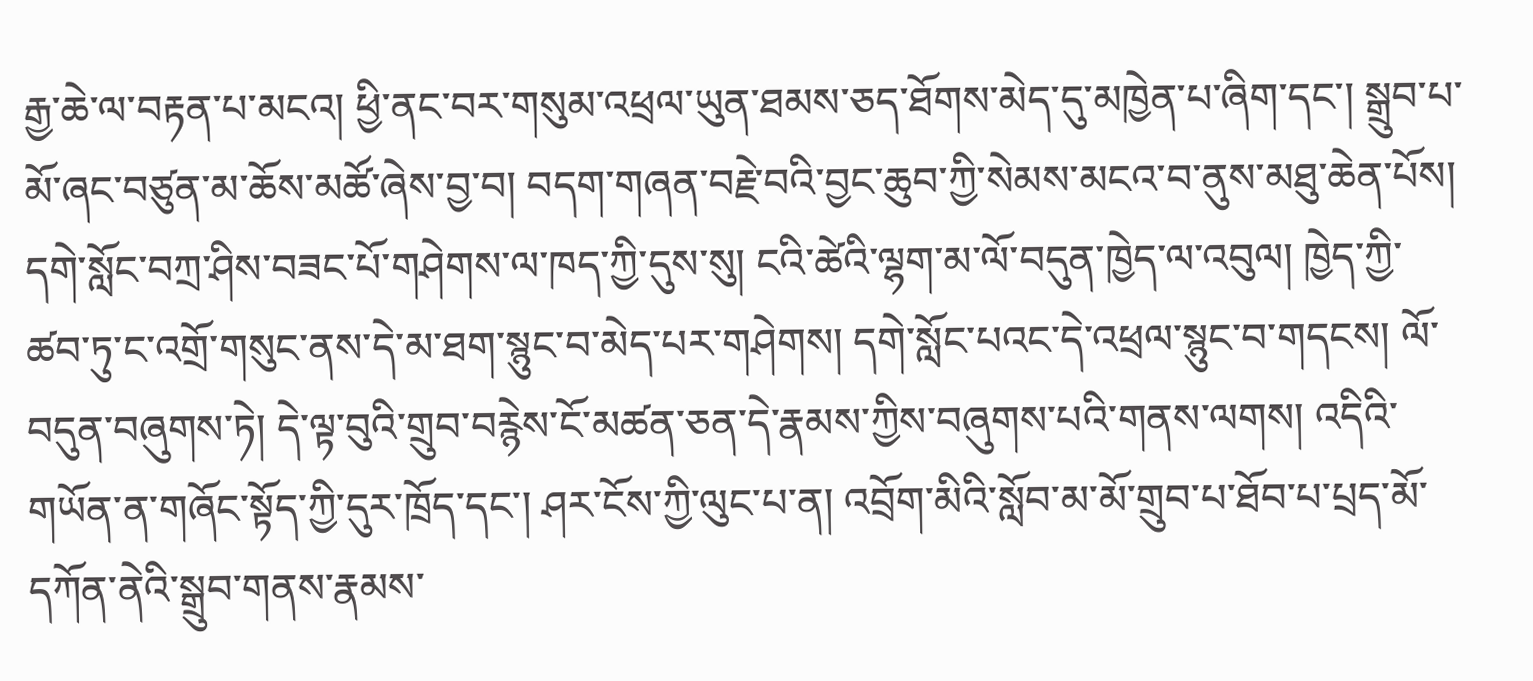རྒྱ་ཆེ་ལ་བརྟན་པ་མངའ། ཕྱི་ནང་བར་གསུམ་འཕྲལ་ཡུན་ཐམས་ཅད་ཐོགས་མེད་དུ་མཁྱེན་པ་ཞིག་དང་། སྒྲུབ་པ་མོ་ཞང་བཙུན་མ་ཆོས་མཚོ་ཞེས་བྱ་བ། བདག་གཞན་བརྗེ་བའི་བྱང་ཆུབ་ཀྱི་སེམས་མངའ་བ་ནུས་མཐུ་ཆེན་པོས། དགེ་སློང་བཀྲ་ཤིས་བཟང་པོ་གཤེགས་ལ་ཁད་ཀྱི་དུས་སུ། ངའི་ཚེའི་ལྷག་མ་ལོ་བདུན་ཁྱེད་ལ་འབུལ། ཁྱེད་ཀྱི་ཚབ་ཏུ་ང་འགྲོ་གསུང་ནས་དེ་མ་ཐག་སྙུང་བ་མེད་པར་གཤེགས། དགེ་སློང་པའང་དེ་འཕྲལ་སྙུང་བ་གདངས། ལོ་བདུན་བཞུགས་ཏེ། དེ་ལྟ་བུའི་གྲུབ་བརྙེས་ངོ་མཚན་ཅན་དེ་རྣམས་ཀྱིས་བཞུགས་པའི་གནས་ལགས། འདིའི་གཡོན་ན་གཞོང་སྟོད་ཀྱི་དུར་ཁྲོད་དང་། ཤར་ངོས་ཀྱི་ལུང་པ་ན། འབྲོག་མིའི་སློབ་མ་མོ་གྲུབ་པ་ཐོབ་པ་པྲད་མོ་དཀོན་ནེའི་སྒྲུབ་གནས་རྣམས་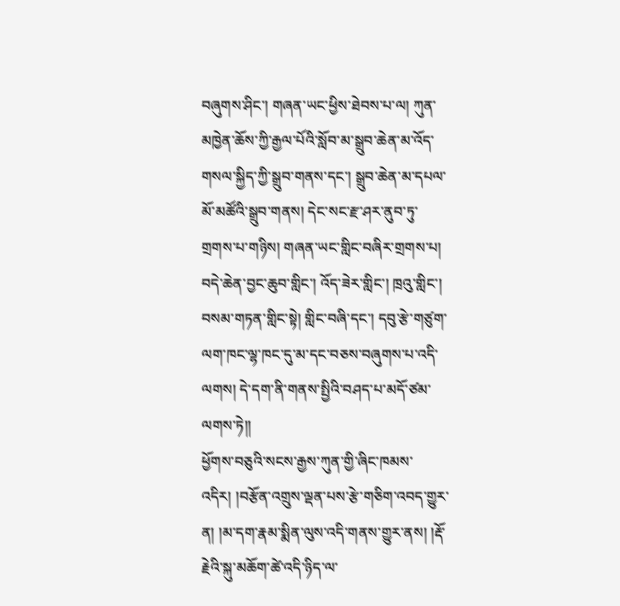བཞུགས་ཤིང་། གཞན་ཡང་ཕྱིས་ཐེབས་པ་ལ། ཀུན་མཁྱེན་ཆོས་ཀྱི་རྒྱལ་པོའི་སློབ་མ་སྒྲུབ་ཆེན་མ་འོད་གསལ་སྐྱིད་ཀྱི་སྒྲུབ་གནས་དང་། སྒྲུབ་ཆེན་མ་དཔལ་མོ་མཚོའི་སྒྲུབ་གནས། དེང་སང་རྫ་ཤར་ནུབ་ཏུ་གྲགས་པ་གཉིས། གཞན་ཡང་གླིང་བཞིར་གྲགས་པ། བདེ་ཆེན་བྱང་ཆུབ་གླིང་། འོད་ཟེར་གླིང་། ཁྲའུ་གླིང་། བསམ་གཏན་གླིང་སྟེ། གླིང་བཞི་དང་། དབུ་རྩེ་གཙུག་ལག་ཁང་ལྷ་ཁང་དུ་མ་དང་བཅས་བཞུགས་པ་འདི་ལགས། དེ་དག་ནི་གནས་སྤྱིའི་བཤད་པ་མདོ་ཙམ་ལགས་ཏེ།།
ཕྱོགས་བཅུའི་སངས་རྒྱས་ཀུན་གྱི་ཞིང་ཁམས་འདིར། །བརྩོན་འགྲུས་ལྡན་པས་རྩེ་གཅིག་འབད་གྱུར་ན། །མ་དག་རྣམ་སྨིན་ལུས་འདི་གནས་གྱུར་ནས། །རྡོ་རྗེའི་སྐུ་མཆོག་ཚེ་འདི་ཉིད་ལ་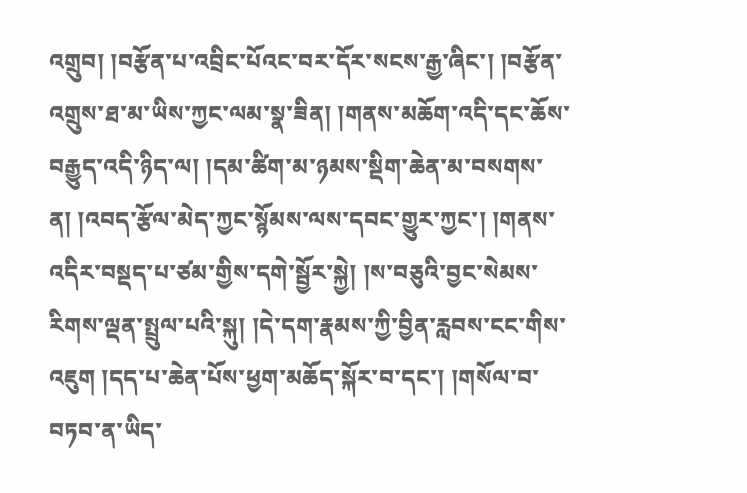འགྲུབ། །བརྩོན་པ་འབྲིང་པོའང་བར་དོར་སངས་རྒྱ་ཞིང་། །བརྩོན་འགྲུས་ཐ་མ་ཡིས་ཀྱང་ལམ་སྣ་ཟིན། །གནས་མཆོག་འདི་དང་ཆོས་བརྒྱུད་འདི་ཉིད་ལ། །དམ་ཚིག་མ་ཉམས་སྡིག་ཆེན་མ་བསགས་ན། །འབད་རྩོལ་མེད་ཀྱང་སྙོམས་ལས་དབང་གྱུར་ཀྱང་། །གནས་འདིར་བསྡད་པ་ཙམ་གྱིས་དགེ་སྦྱོར་སྐྱེ། །ས་བཅུའི་བྱང་སེམས་རིགས་ལྡན་སྤྲུལ་པའི་སྐུ། །དེ་དག་རྣམས་ཀྱི་བྱིན་རླབས་ངང་གིས་འཇུག །དད་པ་ཆེན་པོས་ཕྱག་མཆོད་སྐོར་བ་དང་། །གསོལ་བ་བཏབ་ན་ཡིད་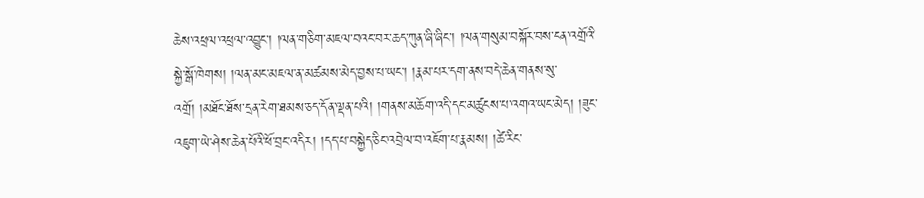ཆེས་འཕྲལ་འཕྲལ་འབྱུང་། །ལན་གཅིག་མཇལ་བའང་བར་ཆད་ཀུན་ཞི་ཞིང་། །ལན་གསུམ་བསྐོར་བས་ངན་འགྲོའི་སྐྱེ་སྒོ་ཁེགས། །ལན་མང་མཇལ་ན་མཚམས་མེད་བྱས་པ་ཡང་། །རྣམ་པར་དག་ནས་བདེ་ཆེན་གནས་སུ་འགྲོ། །མཐོང་ཐོས་དྲན་རེག་ཐམས་ཅད་དོན་ལྡན་པའི། །གནས་མཆོག་འདི་དང་མཚུངས་པ་འགའ་ཡང་མེད། །ཟུང་འཇུག་ཡེ་ཤེས་ཆེན་པོའི་ཕོ་བྲང་འདིར། །དད་པ་བསྐྱེད་ཅིང་འབྲེལ་བ་འཇོག་པ་རྣམས། །ཚེ་རིང་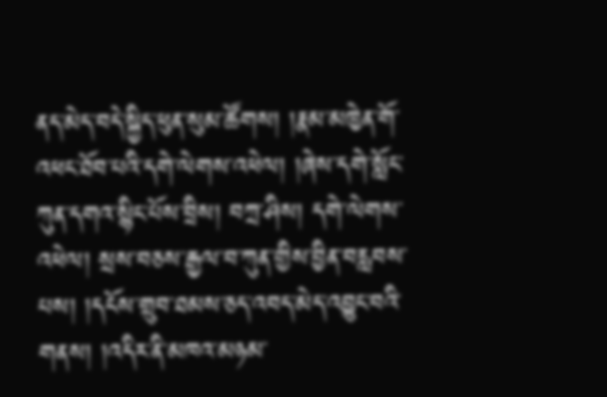ནད་མེད་བདེ་སྐྱིད་ཕུན་སུམ་ཚོགས། །རྣམ་མཁྱེན་གོ་འཕང་ཐོབ་པའི་དགེ་ལེགས་འཕེལ། །ཞེས་དགེ་སློང་ཀུན་དགའ་སྙིང་པོས་བྲིས། བཀྲ་ཤིས། དགེ་ལེགས་འཕེལ། སྲས་བཅས་རྒྱལ་བ་ཀུན་གྱིས་བྱིན་བརླབས་པས། །དངོས་གྲུབ་ཐམས་ཅད་འབད་མེད་འབྱུང་བའི་གནས། །འདིར་ནི་མཁའ་མཉམ་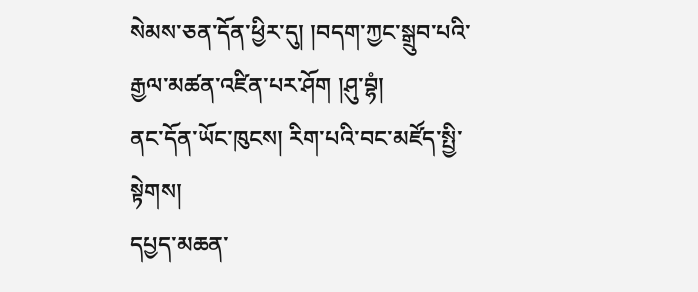སེམས་ཅན་དོན་ཕྱིར་དུ། །བདག་ཀྱང་སྒྲུབ་པའི་རྒྱལ་མཚན་འཛིན་པར་ཤོག །ཤུ་བྷཾ།
ནང་དོན་ཡོང་ཁུངས། རིག་པའི་བང་མཛོད་སྤྱི་སྟེགས།
དཔྱད་མཆན་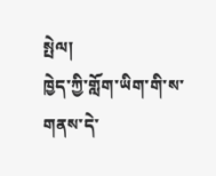སྤེལ།
ཁྱེད་ཀྱི་གློག་ཡིག་གི་ས་གནས་དེ་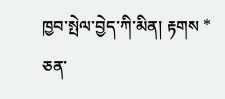ཁྱབ་སྤེལ་བྱེད་ཀི་མིན། རྟགས * ཅན་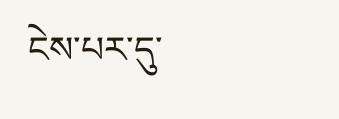ངེས་པར་དུ་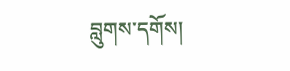བླུགས་དགོས།